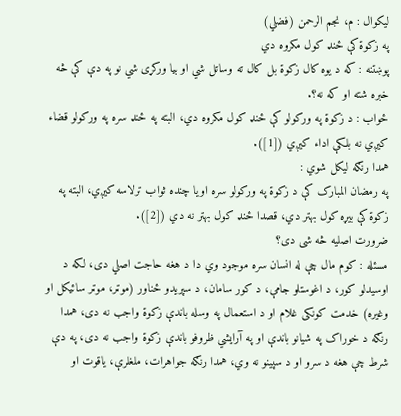لیکوال : م، نجم الرحمن (فضلي)
په زکوة کې ځنډ کول مکروه دي
پوښتنه : که د يوه کال زکوة بل کال ته وساتل شي او بيا ورکړى شي نو په دې کې څه خبره شته او که نه؟.
ځواب : د زکوة په ورکولو کې ځنډ کول مکروه دي، البته په ځنډ سره په ورکولو قضاء کيږي نه بلکې اداء کيږي ([1]).
همدا رنګه ليکل شوي :
په رمضان المبارک کې د زکوة په ورکولو سره اويا چنده ثواب ترلاسه کيږي، البته په زکوة کې بيړه کول بهتر دي، قصدا ځنډ کول بهتر نه دي ([2]).
ضرورت اصليه څه شى دى؟
مسئله : کوم مال چې له انسان سره موجود وي دا د هغه حاجت اصلي دى، لکه د اوسيدلو کور، د اغوستلو جامې، د کور سامان، د سپريدو ځناور (موټر، موټر سائيکل او وغيره) خدمت کونکى غلام او د استعمال په وسله باندې زکوة واجب نه دى، همدا رنګه د خوراک په شيانو باندې او په آرايشي ظروفو باندې زکوة واجب نه دى، په دې شرط چې هغه د سرو او د سپينو نه وي، همدا رنګه جواهرات، ملغلرې، ياقوت او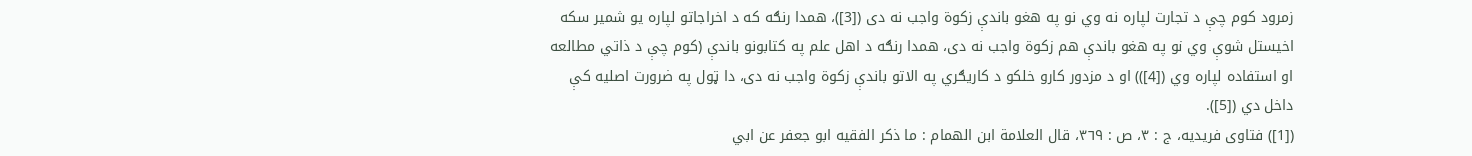زمرود کوم چې د تجارت لپاره نه وي نو په هغو باندې زکوة واجب نه دى ([3])، همدا رنګه که د اخراجاتو لپاره يو شمير سکه اخيستل شوې وي نو په هغو باندې هم زکوة واجب نه دى، همدا رنګه د اهل علم په کتابونو باندې (کوم چې د ذاتي مطالعه او استفاده لپاره وي ([4])) او د مزدور کارو خلکو د کاريګري په الاتو باندې زکوة واجب نه دى، دا ټول په ضرورت اصليه کې داخل دي ([5]).
([1]) فتاوى فريديه، ج : ٣، ص : ٣٦٩، قال العلامة ابن الهمام : ما ذکر الفقيه ابو جعفر عن ابي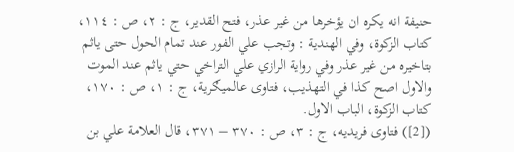حنيفة انه يکره ان يؤخرها من غير عذر، فتح القدير، ج : ٢، ص : ١١٤، کتاب الزکوة، وفي الهندية : وتجب علي الفور عند تمام الحول حتى ياثم بتاخيره من غير عذر وفي رواية الرازي علي التراخي حتي ياثم عند الموت والاول اصح کذا في التهذيب، فتاوى عالميګرية، ج : ١، ص : ١٧٠، کتاب الزکوة، الباب الاول.
([2]) فتاوى فريديه، ج : ٣، ص : ٣٧٠ – ٣٧١، قال العلامة علي بن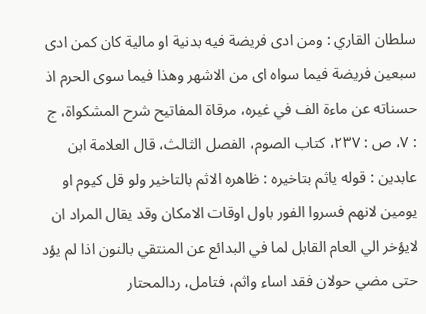سلطان القاري : ومن ادى فريضة فيه بدنية او مالية کان کمن ادى سبعين فريضة فيما سواه اى من الاشهر وهذا فيما سوى الحرم اذ حسناته عن ماءة الف في غيره، مرقاة المفاتيح شرح المشکواة، ج : ٧، ص : ٢٣٧، کتاب الصوم، الفصل الثالث، قال العلامة ابن عابدين : قوله ياثم بتاخيره : ظاهره الاثم بالتاخير ولو قل کيوم او يومين لانهم فسروا الفور باول اوقات الامکان وقد يقال المراد ان لايؤخر الي العام القابل لما في البدائع عن المنتقي بالنون اذا لم يؤد حتى مضي حولان فقد اساء واثم، فتامل، ردالمحتار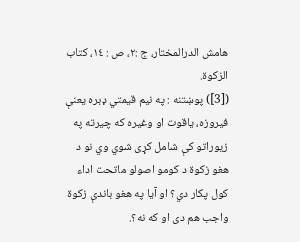هامش الدرالمختار، ج :٢، ص : ١٤، کتاب الزکوة.
([3]) پوښتنه : په نيم قيمتي ډبره يعنې فيروزه، ياقوت او وغيره که چيرته په زيوراتو کې شامل کړى شوي وي نو د هغو زکوة د کومو اصولو ماتحت اداء کول پکار دي؟ او آيا په هغو باندې زکوة واجب هم دى او که نه؟.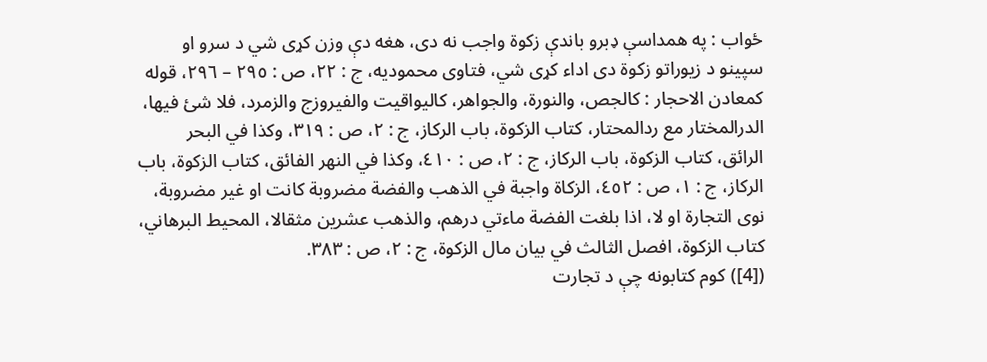ځواب : په همداسې ډبرو باندې زکوة واجب نه دى، هغه دې وزن کړى شي د سرو او سپينو د زيوراتو زکوة دى اداء کړى شي، فتاوى محموديه، ج : ٢٢، ص : ٢٩٥ – ٢٩٦، قوله کمعادن الاحجار : کالجص، والنورة، والجواهر، کاليواقيت والفيروزج والزمرد، فلا شئ فيها، الدرالمختار مع ردالمحتار، کتاب الزکوة، باب الرکاز، ج : ٢، ص : ٣١٩، وکذا في البحر الرائق، کتاب الزکوة، باب الرکاز، ج : ٢، ص : ٤١٠، وکذا في النهر الفائق، کتاب الزکوة، باب الرکاز، ج : ١، ص : ٤٥٢، الزکاة واجبة في الذهب والفضة مضروبة کانت او غير مضروبة، نوى التجارة او لا، اذا بلغت الفضة ماءتي درهم، والذهب عشرين مثقالا، المحيط البرهاني، کتاب الزکوة، افصل الثالث في بيان مال الزکوة، ج : ٢، ص : ٣٨٣.
([4]) کوم کتابونه چې د تجارت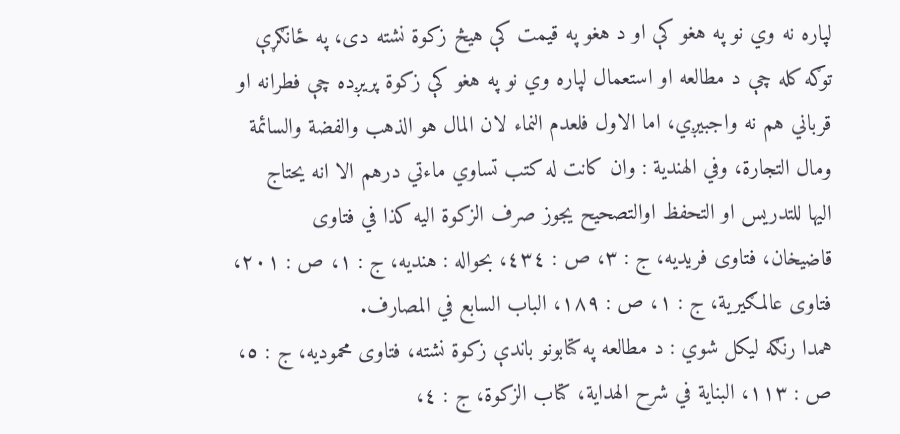لپاره نه وي نو په هغو کې او د هغو په قيمت کې هيڅ زکوة نشته دى، په ځانګړې توګه کله چې د مطالعه او استعمال لپاره وي نو په هغو کې زکوة پريږده چې فطرانه او قرباني هم نه واجبيږي، اما الاول فلعدم النماء لان المال هو الذهب والفضة والسائمة ومال التجارة، وفي الهندية : وان کانت له کتب تساوي ماءتي درهم الا انه يحتاج اليها للتدريس او التحفظ اوالتصحيح يجوز صرف الزکوة اليه کذا في فتاوى قاضيخان، فتاوى فريديه، ج : ٣، ص : ٤٣٤، بحواله : هنديه، ج : ١، ص : ٢٠١، فتاوى عالمګيرية، ج : ١، ص : ١٨٩، الباب السابع في المصارف.
همدا رنګه ليکل شوي : د مطالعه په کتابونو باندې زکوة نشته، فتاوى محموديه، ج : ٥، ص : ١١٣، البناية في شرح الهداية، کتاب الزکوة، ج : ٤،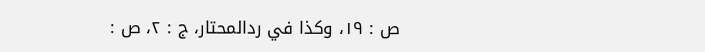ص : ١٩، وکذا في ردالمحتار، ج : ٢، ص :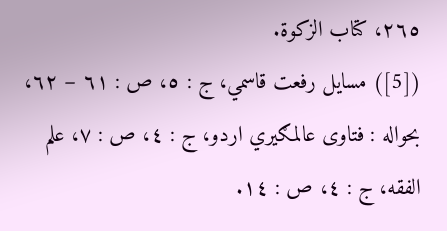٢٦٥، کتاب الزکوة.
([5]) مسايل رفعت قاسمي، ج : ٥، ص : ٦١ – ٦٢، بحواله : فتاوى عالمګيري اردو، ج : ٤، ص : ٧، علم الفقه، ج : ٤، ص : ١٤.